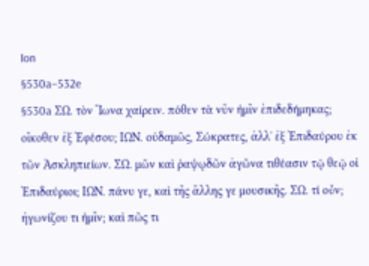Ion
§530a–532e
§530a ΣΩ. τὸν Ἴωνα χαίρειν. πόθεν τὰ νῦν ἡμῖν ἐπιδεδήμηκας; οἴκοθεν ἐξ Ἐφέσου; ΙΩΝ. οὐδαμῶς, Σώκρατες, ἀλλʼ ἐξ Ἐπιδαύρου ἐκ τῶν Ἀσκληπιείων. ΣΩ. μῶν καὶ ῥαψῳδῶν ἀγῶνα τιθέασιν τῷ θεῷ οἱ Ἐπιδαύριοι; ΙΩΝ. πάνυ γε, καὶ τῆς ἄλλης γε μουσικῆς. ΣΩ. τί οὖν; ἠγωνίζου τι ἡμῖν; καὶ πῶς τι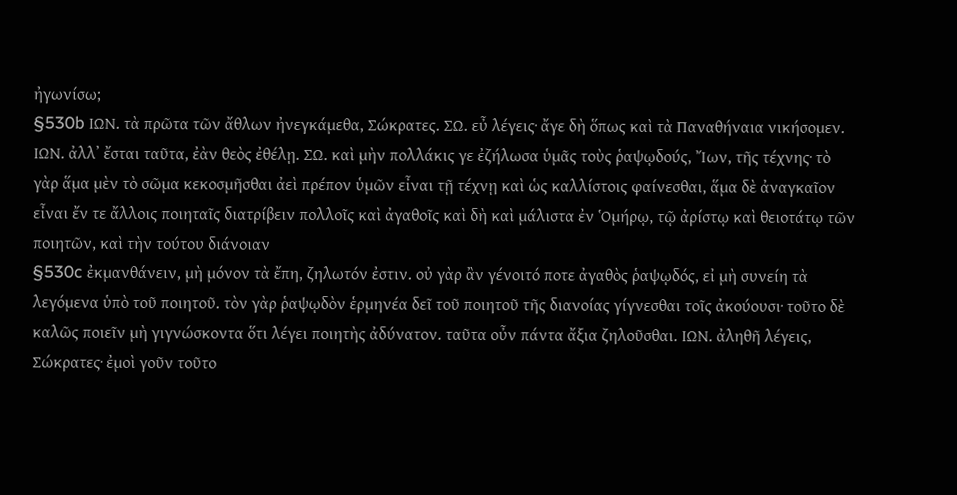ἠγωνίσω;
§530b ΙΩΝ. τὰ πρῶτα τῶν ἄθλων ἠνεγκάμεθα, Σώκρατες. ΣΩ. εὖ λέγεις· ἄγε δὴ ὅπως καὶ τὰ Παναθήναια νικήσομεν. ΙΩΝ. ἀλλʼ ἔσται ταῦτα, ἐὰν θεὸς ἐθέλῃ. ΣΩ. καὶ μὴν πολλάκις γε ἐζήλωσα ὑμᾶς τοὺς ῥαψῳδούς, Ἴων, τῆς τέχνης· τὸ γὰρ ἅμα μὲν τὸ σῶμα κεκοσμῆσθαι ἀεὶ πρέπον ὑμῶν εἶναι τῇ τέχνῃ καὶ ὡς καλλίστοις φαίνεσθαι, ἅμα δὲ ἀναγκαῖον εἶναι ἔν τε ἄλλοις ποιηταῖς διατρίβειν πολλοῖς καὶ ἀγαθοῖς καὶ δὴ καὶ μάλιστα ἐν Ὁμήρῳ, τῷ ἀρίστῳ καὶ θειοτάτῳ τῶν ποιητῶν, καὶ τὴν τούτου διάνοιαν
§530c ἐκμανθάνειν, μὴ μόνον τὰ ἔπη, ζηλωτόν ἐστιν. οὐ γὰρ ἂν γένοιτό ποτε ἀγαθὸς ῥαψῳδός, εἰ μὴ συνείη τὰ λεγόμενα ὑπὸ τοῦ ποιητοῦ. τὸν γὰρ ῥαψῳδὸν ἑρμηνέα δεῖ τοῦ ποιητοῦ τῆς διανοίας γίγνεσθαι τοῖς ἀκούουσι· τοῦτο δὲ καλῶς ποιεῖν μὴ γιγνώσκοντα ὅτι λέγει ποιητὴς ἀδύνατον. ταῦτα οὖν πάντα ἄξια ζηλοῦσθαι. ΙΩΝ. ἀληθῆ λέγεις, Σώκρατες· ἐμοὶ γοῦν τοῦτο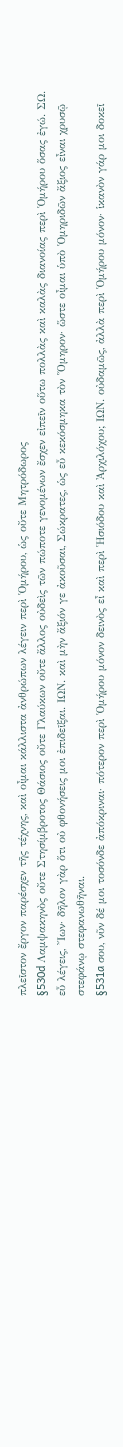πλεῖστον ἔργον παρέσχεν τῆς τέχνης, καὶ οἶμαι κάλλιστα ἀνθρώπων λέγειν περὶ Ὁμήρου, ὡς οὔτε Μητρόδωρος
§530d Λαμψακηνὸς οὔτε Στησίμβροτος Θάσιος οὔτε Γλαύκων οὔτε ἄλλος οὐδεὶς τῶν πώποτε γενομένων ἔσχεν εἰπεῖν οὕτω πολλὰς καὶ καλὰς διανοίας περὶ Ὁμήρου ὅσας ἐγώ. ΣΩ. εὖ λέγεις, Ἴων· δῆλον γὰρ ὅτι οὐ φθονήσεις μοι ἐπιδεῖξαι. ΙΩΝ. καὶ μὴν ἄξιόν γε ἀκοῦσαι, Σώκρατες, ὡς εὖ κεκόσμηκα τὸν Ὅμηρον· ὥστε οἶμαι ὑπὸ Ὁμηριδῶν ἄξιος εἶναι χρυσῷ στεφάνῳ στεφανωθῆναι.
§531a σου, νῦν δέ μοι τοσόνδε ἀπόκριναι· πότερον περὶ Ὁμήρου μόνον δεινὸς εἶ καὶ περὶ Ἡσιόδου καὶ Ἀρχιλόχου; ΙΩΝ. οὐδαμῶς, ἀλλὰ περὶ Ὁμήρου μόνον· ἱκανὸν γάρ μοι δοκεῖ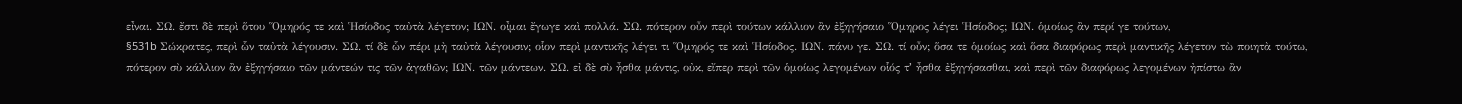εἶναι. ΣΩ. ἔστι δὲ περὶ ὅτου Ὅμηρός τε καὶ Ἡσίοδος ταὐτὰ λέγετον; ΙΩΝ. οἶμαι ἔγωγε καὶ πολλά. ΣΩ. πότερον οὖν περὶ τούτων κάλλιον ἂν ἐξηγήσαιο Ὅμηρος λέγει Ἡσίοδος; ΙΩΝ. ὁμοίως ἂν περί γε τούτων,
§531b Σώκρατες, περὶ ὧν ταὐτὰ λέγουσιν. ΣΩ. τί δὲ ὧν πέρι μὴ ταὐτὰ λέγουσιν; οἷον περὶ μαντικῆς λέγει τι Ὅμηρός τε καὶ Ἡσίοδος. ΙΩΝ. πάνυ γε. ΣΩ. τί οὖν; ὅσα τε ὁμοίως καὶ ὅσα διαφόρως περὶ μαντικῆς λέγετον τὼ ποιητὰ τούτω, πότερον σὺ κάλλιον ἂν ἐξηγήσαιο τῶν μάντεών τις τῶν ἀγαθῶν; ΙΩΝ. τῶν μάντεων. ΣΩ. εἰ δὲ σὺ ἦσθα μάντις, οὐκ, εἴπερ περὶ τῶν ὁμοίως λεγομένων οἷός τʼ ἦσθα ἐξηγήσασθαι, καὶ περὶ τῶν διαφόρως λεγομένων ἠπίστω ἂν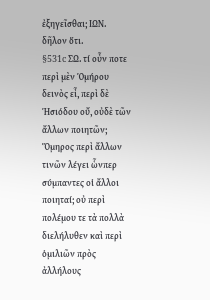ἐξηγεῖσθαι; ΙΩΝ. δῆλον ὅτι.
§531c ΣΩ. τί οὖν ποτε περὶ μὲν Ὁμήρου δεινὸς εἶ, περὶ δὲ Ἡσιόδου οὔ, οὐδὲ τῶν ἄλλων ποιητῶν; Ὅμηρος περὶ ἄλλων τινῶν λέγει ὧνπερ σύμπαντες οἱ ἄλλοι ποιηταί; οὐ περὶ πολέμου τε τὰ πολλὰ διελήλυθεν καὶ περὶ ὁμιλιῶν πρὸς ἀλλήλους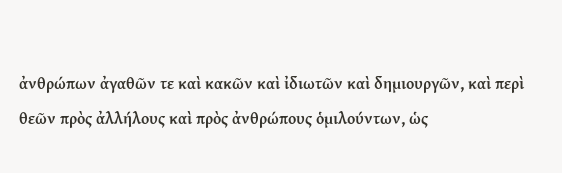ἀνθρώπων ἀγαθῶν τε καὶ κακῶν καὶ ἰδιωτῶν καὶ δημιουργῶν, καὶ περὶ θεῶν πρὸς ἀλλήλους καὶ πρὸς ἀνθρώπους ὁμιλούντων, ὡς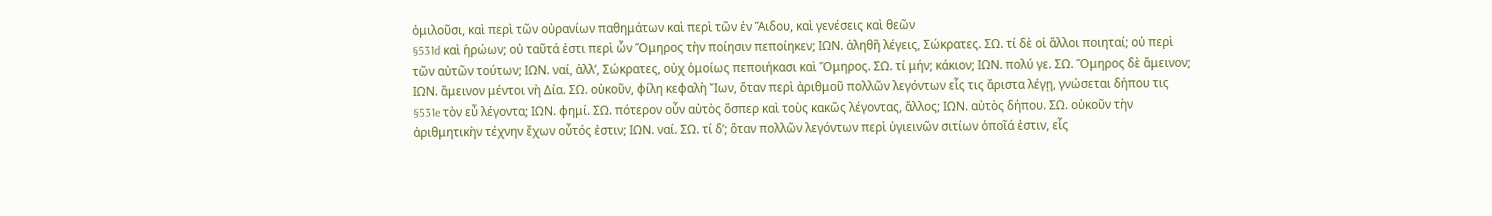ὁμιλοῦσι, καὶ περὶ τῶν οὐρανίων παθημάτων καὶ περὶ τῶν ἐν Ἅιδου, καὶ γενέσεις καὶ θεῶν
§531d καὶ ἡρώων; οὐ ταῦτά ἐστι περὶ ὧν Ὅμηρος τὴν ποίησιν πεποίηκεν; ΙΩΝ. ἀληθῆ λέγεις, Σώκρατες. ΣΩ. τί δὲ οἱ ἄλλοι ποιηταί; οὐ περὶ τῶν αὐτῶν τούτων; ΙΩΝ. ναί, ἀλλʼ, Σώκρατες, οὐχ ὁμοίως πεποιήκασι καὶ Ὅμηρος. ΣΩ. τί μήν; κάκιον; ΙΩΝ. πολύ γε. ΣΩ. Ὅμηρος δὲ ἄμεινον; ΙΩΝ. ἄμεινον μέντοι νὴ Δία. ΣΩ. οὐκοῦν, φίλη κεφαλὴ Ἴων, ὅταν περὶ ἀριθμοῦ πολλῶν λεγόντων εἷς τις ἄριστα λέγῃ, γνώσεται δήπου τις
§531e τὸν εὖ λέγοντα; ΙΩΝ. φημί. ΣΩ. πότερον οὖν αὐτὸς ὅσπερ καὶ τοὺς κακῶς λέγοντας, ἄλλος; ΙΩΝ. αὐτὸς δήπου. ΣΩ. οὐκοῦν τὴν ἀριθμητικὴν τέχνην ἔχων οὗτός ἐστιν; ΙΩΝ. ναί. ΣΩ. τί δʼ; ὅταν πολλῶν λεγόντων περὶ ὑγιεινῶν σιτίων ὁποῖά ἐστιν, εἷς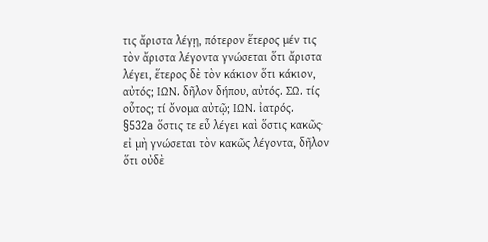τις ἄριστα λέγῃ, πότερον ἕτερος μέν τις τὸν ἄριστα λέγοντα γνώσεται ὅτι ἄριστα λέγει, ἕτερος δὲ τὸν κάκιον ὅτι κάκιον, αὐτός; ΙΩΝ. δῆλον δήπου, αὐτός. ΣΩ. τίς οὗτος; τί ὄνομα αὐτῷ; ΙΩΝ. ἰατρός.
§532a ὅστις τε εὖ λέγει καὶ ὅστις κακῶς· εἰ μὴ γνώσεται τὸν κακῶς λέγοντα, δῆλον ὅτι οὐδὲ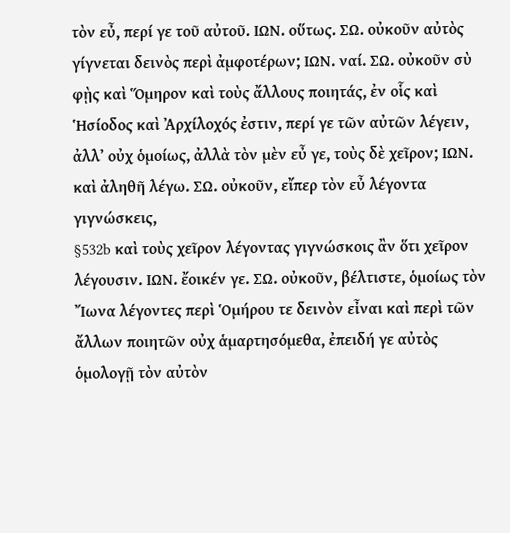τὸν εὖ, περί γε τοῦ αὐτοῦ. ΙΩΝ. οὕτως. ΣΩ. οὐκοῦν αὐτὸς γίγνεται δεινὸς περὶ ἀμφοτέρων; ΙΩΝ. ναί. ΣΩ. οὐκοῦν σὺ φῂς καὶ Ὅμηρον καὶ τοὺς ἄλλους ποιητάς, ἐν οἷς καὶ Ἡσίοδος καὶ Ἀρχίλοχός ἐστιν, περί γε τῶν αὐτῶν λέγειν, ἀλλʼ οὐχ ὁμοίως, ἀλλὰ τὸν μὲν εὖ γε, τοὺς δὲ χεῖρον; ΙΩΝ. καὶ ἀληθῆ λέγω. ΣΩ. οὐκοῦν, εἴπερ τὸν εὖ λέγοντα γιγνώσκεις,
§532b καὶ τοὺς χεῖρον λέγοντας γιγνώσκοις ἂν ὅτι χεῖρον λέγουσιν. ΙΩΝ. ἔοικέν γε. ΣΩ. οὐκοῦν, βέλτιστε, ὁμοίως τὸν Ἴωνα λέγοντες περὶ Ὁμήρου τε δεινὸν εἶναι καὶ περὶ τῶν ἄλλων ποιητῶν οὐχ ἁμαρτησόμεθα, ἐπειδή γε αὐτὸς ὁμολογῇ τὸν αὐτὸν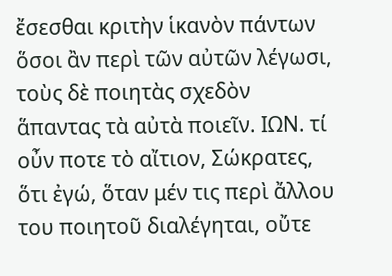ἔσεσθαι κριτὴν ἱκανὸν πάντων ὅσοι ἂν περὶ τῶν αὐτῶν λέγωσι, τοὺς δὲ ποιητὰς σχεδὸν ἅπαντας τὰ αὐτὰ ποιεῖν. ΙΩΝ. τί οὖν ποτε τὸ αἴτιον, Σώκρατες, ὅτι ἐγώ, ὅταν μέν τις περὶ ἄλλου του ποιητοῦ διαλέγηται, οὔτε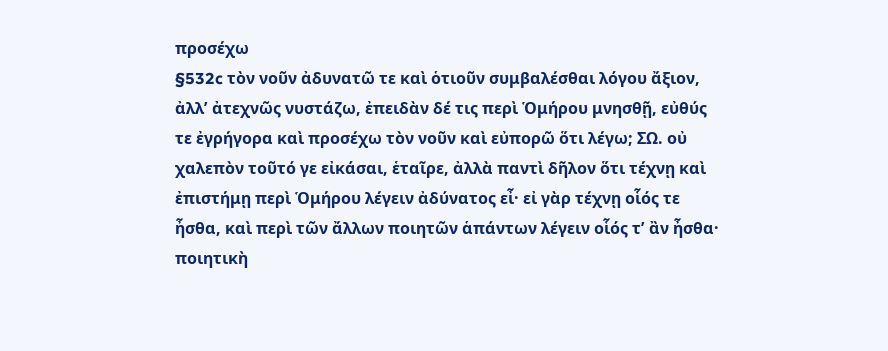προσέχω
§532c τὸν νοῦν ἀδυνατῶ τε καὶ ὁτιοῦν συμβαλέσθαι λόγου ἄξιον, ἀλλʼ ἀτεχνῶς νυστάζω, ἐπειδὰν δέ τις περὶ Ὁμήρου μνησθῇ, εὐθύς τε ἐγρήγορα καὶ προσέχω τὸν νοῦν καὶ εὐπορῶ ὅτι λέγω; ΣΩ. οὐ χαλεπὸν τοῦτό γε εἰκάσαι, ἑταῖρε, ἀλλὰ παντὶ δῆλον ὅτι τέχνῃ καὶ ἐπιστήμῃ περὶ Ὁμήρου λέγειν ἀδύνατος εἶ· εἰ γὰρ τέχνῃ οἷός τε ἦσθα, καὶ περὶ τῶν ἄλλων ποιητῶν ἁπάντων λέγειν οἷός τʼ ἂν ἦσθα· ποιητικὴ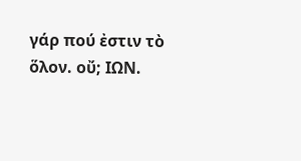γάρ πού ἐστιν τὸ ὅλον. οὔ; ΙΩΝ.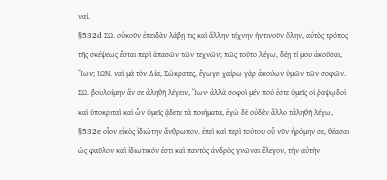ναί.
§532d ΣΩ. οὐκοῦν ἐπειδὰν λάβῃ τις καὶ ἄλλην τέχνην ἡντινοῦν ὅλην, αὐτὸς τρόπος τῆς σκέψεως ἔσται περὶ ἁπασῶν τῶν τεχνῶν; πῶς τοῦτο λέγω, δέῃ τί μου ἀκοῦσαι, Ἴων; ΙΩΝ. ναὶ μὰ τὸν Δία, Σώκρατες, ἔγωγε· χαίρω γὰρ ἀκούων ὑμῶν τῶν σοφῶν. ΣΩ. βουλοίμην ἄν σε ἀληθῆ λέγειν, Ἴων· ἀλλὰ σοφοὶ μέν πού ἐστε ὑμεῖς οἱ ῥαψῳδοὶ καὶ ὑποκριταὶ καὶ ὧν ὑμεῖς ᾁδετε τὰ ποιήματα, ἐγὼ δὲ οὐδὲν ἄλλο τἀληθῆ λέγω,
§532e οἷον εἰκὸς ἰδιώτην ἄνθρωπον. ἐπεὶ καὶ περὶ τούτου οὗ νῦν ἠρόμην σε, θέασαι ὡς φαῦλον καὶ ἰδιωτικόν ἐστι καὶ παντὸς ἀνδρὸς γνῶναι ἔλεγον, τὴν αὐτὴν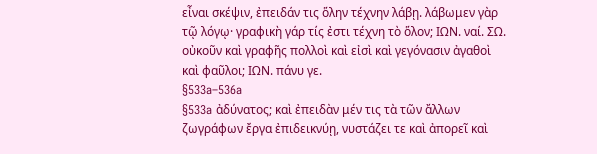εἶναι σκέψιν, ἐπειδάν τις ὅλην τέχνην λάβῃ. λάβωμεν γὰρ τῷ λόγῳ· γραφικὴ γάρ τίς ἐστι τέχνη τὸ ὅλον; ΙΩΝ. ναί. ΣΩ. οὐκοῦν καὶ γραφῆς πολλοὶ καὶ εἰσὶ καὶ γεγόνασιν ἀγαθοὶ καὶ φαῦλοι; ΙΩΝ. πάνυ γε.
§533a–536a
§533a ἀδύνατος; καὶ ἐπειδὰν μέν τις τὰ τῶν ἄλλων ζωγράφων ἔργα ἐπιδεικνύῃ, νυστάζει τε καὶ ἀπορεῖ καὶ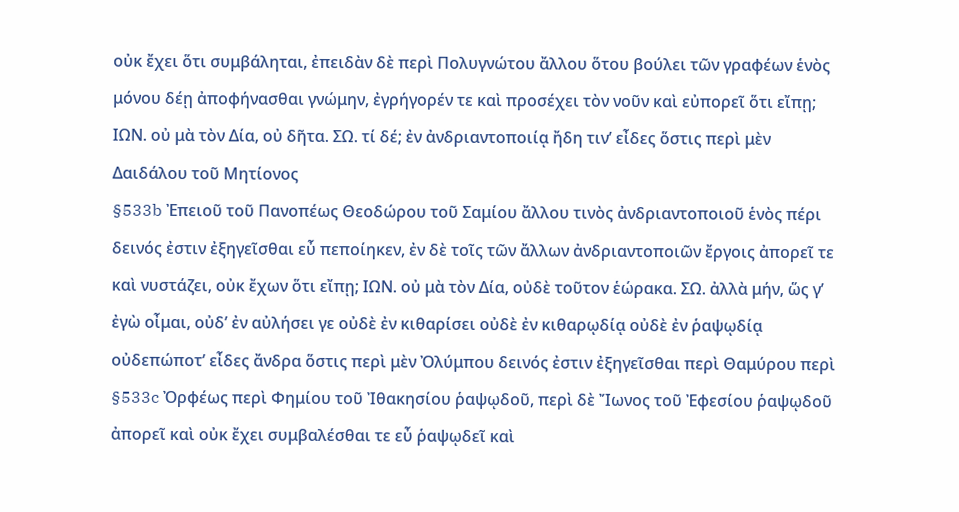οὐκ ἔχει ὅτι συμβάληται, ἐπειδὰν δὲ περὶ Πολυγνώτου ἄλλου ὅτου βούλει τῶν γραφέων ἑνὸς μόνου δέῃ ἀποφήνασθαι γνώμην, ἐγρήγορέν τε καὶ προσέχει τὸν νοῦν καὶ εὐπορεῖ ὅτι εἴπῃ; ΙΩΝ. οὐ μὰ τὸν Δία, οὐ δῆτα. ΣΩ. τί δέ; ἐν ἀνδριαντοποιίᾳ ἤδη τινʼ εἶδες ὅστις περὶ μὲν Δαιδάλου τοῦ Μητίονος
§533b Ἐπειοῦ τοῦ Πανοπέως Θεοδώρου τοῦ Σαμίου ἄλλου τινὸς ἀνδριαντοποιοῦ ἑνὸς πέρι δεινός ἐστιν ἐξηγεῖσθαι εὖ πεποίηκεν, ἐν δὲ τοῖς τῶν ἄλλων ἀνδριαντοποιῶν ἔργοις ἀπορεῖ τε καὶ νυστάζει, οὐκ ἔχων ὅτι εἴπῃ; ΙΩΝ. οὐ μὰ τὸν Δία, οὐδὲ τοῦτον ἑώρακα. ΣΩ. ἀλλὰ μήν, ὥς γʼ ἐγὼ οἶμαι, οὐδʼ ἐν αὐλήσει γε οὐδὲ ἐν κιθαρίσει οὐδὲ ἐν κιθαρῳδίᾳ οὐδὲ ἐν ῥαψῳδίᾳ οὐδεπώποτʼ εἶδες ἄνδρα ὅστις περὶ μὲν Ὀλύμπου δεινός ἐστιν ἐξηγεῖσθαι περὶ Θαμύρου περὶ
§533c Ὀρφέως περὶ Φημίου τοῦ Ἰθακησίου ῥαψῳδοῦ, περὶ δὲ Ἴωνος τοῦ Ἐφεσίου ῥαψῳδοῦ ἀπορεῖ καὶ οὐκ ἔχει συμβαλέσθαι τε εὖ ῥαψῳδεῖ καὶ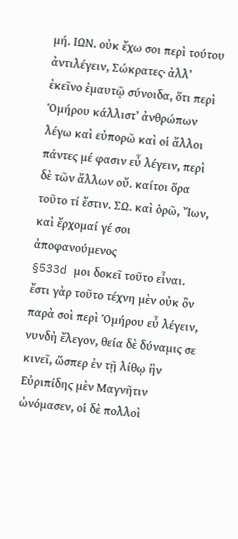μή. ΙΩΝ. οὐκ ἔχω σοι περὶ τούτου ἀντιλέγειν, Σώκρατες· ἀλλʼ ἐκεῖνο ἐμαυτῷ σύνοιδα, ὅτι περὶ Ὁμήρου κάλλιστʼ ἀνθρώπων λέγω καὶ εὐπορῶ καὶ οἱ ἄλλοι πάντες μέ φασιν εὖ λέγειν, περὶ δὲ τῶν ἄλλων οὔ. καίτοι ὅρα τοῦτο τί ἔστιν. ΣΩ. καὶ ὁρῶ, Ἴων, καὶ ἔρχομαί γέ σοι ἀποφανούμενος
§533d μοι δοκεῖ τοῦτο εἶναι. ἔστι γὰρ τοῦτο τέχνη μὲν οὐκ ὂν παρὰ σοὶ περὶ Ὁμήρου εὖ λέγειν, νυνδὴ ἔλεγον, θεία δὲ δύναμις σε κινεῖ, ὥσπερ ἐν τῇ λίθῳ ἣν Εὐριπίδης μὲν Μαγνῆτιν ὠνόμασεν, οἱ δὲ πολλοὶ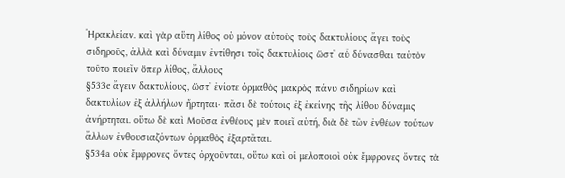Ἡρακλείαν. καὶ γὰρ αὕτη λίθος οὐ μόνον αὐτοὺς τοὺς δακτυλίους ἄγει τοὺς σιδηροῦς, ἀλλὰ καὶ δύναμιν ἐντίθησι τοῖς δακτυλίοις ὥστʼ αὖ δύνασθαι ταὐτὸν τοῦτο ποιεῖν ὅπερ λίθος, ἄλλους
§533e ἄγειν δακτυλίους, ὥστʼ ἐνίοτε ὁρμαθὸς μακρὸς πάνυ σιδηρίων καὶ δακτυλίων ἐξ ἀλλήλων ἤρτηται· πᾶσι δὲ τούτοις ἐξ ἐκείνης τῆς λίθου δύναμις ἀνήρτηται. οὕτω δὲ καὶ Μοῦσα ἐνθέους μὲν ποιεῖ αὐτή, διὰ δὲ τῶν ἐνθέων τούτων ἄλλων ἐνθουσιαζόντων ὁρμαθὸς ἐξαρτᾶται.
§534a οὐκ ἔμφρονες ὄντες ὀρχοῦνται, οὕτω καὶ οἱ μελοποιοὶ οὐκ ἔμφρονες ὄντες τὰ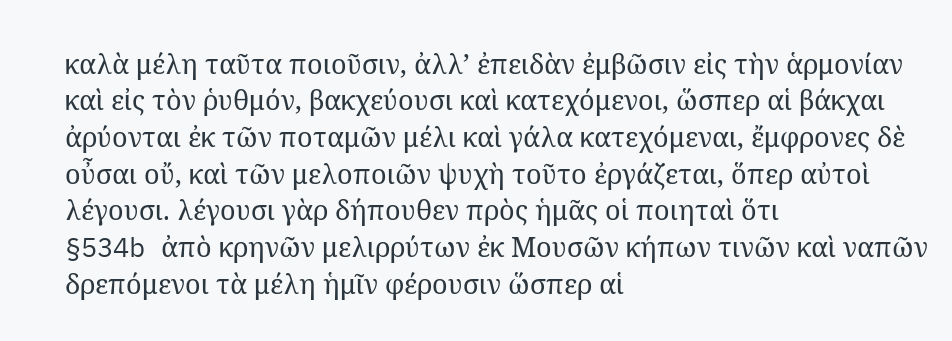καλὰ μέλη ταῦτα ποιοῦσιν, ἀλλʼ ἐπειδὰν ἐμβῶσιν εἰς τὴν ἁρμονίαν καὶ εἰς τὸν ῥυθμόν, βακχεύουσι καὶ κατεχόμενοι, ὥσπερ αἱ βάκχαι ἀρύονται ἐκ τῶν ποταμῶν μέλι καὶ γάλα κατεχόμεναι, ἔμφρονες δὲ οὖσαι οὔ, καὶ τῶν μελοποιῶν ψυχὴ τοῦτο ἐργάζεται, ὅπερ αὐτοὶ λέγουσι. λέγουσι γὰρ δήπουθεν πρὸς ἡμᾶς οἱ ποιηταὶ ὅτι
§534b ἀπὸ κρηνῶν μελιρρύτων ἐκ Μουσῶν κήπων τινῶν καὶ ναπῶν δρεπόμενοι τὰ μέλη ἡμῖν φέρουσιν ὥσπερ αἱ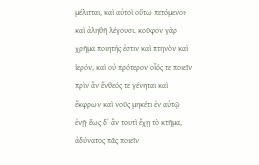μέλιτται, καὶ αὐτοὶ οὕτω πετόμενοι· καὶ ἀληθῆ λέγουσι. κοῦφον γὰρ χρῆμα ποιητής ἐστιν καὶ πτηνὸν καὶ ἱερόν, καὶ οὐ πρότερον οἷός τε ποιεῖν πρὶν ἂν ἔνθεός τε γένηται καὶ ἔκφρων καὶ νοῦς μηκέτι ἐν αὐτῷ ἐνῇ· ἕως δʼ ἂν τουτὶ ἔχῃ τὸ κτῆμα, ἀδύνατος πᾶς ποιεῖν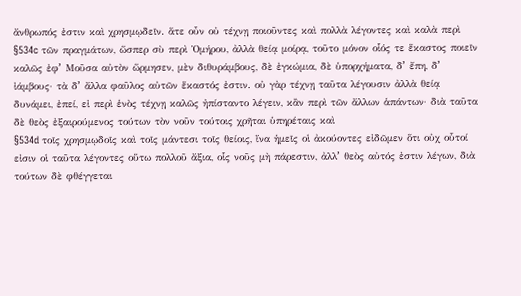ἄνθρωπός ἐστιν καὶ χρησμῳδεῖν. ἅτε οὖν οὐ τέχνῃ ποιοῦντες καὶ πολλὰ λέγοντες καὶ καλὰ περὶ
§534c τῶν πραγμάτων, ὥσπερ σὺ περὶ Ὁμήρου, ἀλλὰ θείᾳ μοίρᾳ, τοῦτο μόνον οἷός τε ἕκαστος ποιεῖν καλῶς ἐφʼ Μοῦσα αὐτὸν ὥρμησεν, μὲν διθυράμβους, δὲ ἐγκώμια, δὲ ὑπορχήματα, δʼ ἔπη, δʼ ἰάμβους· τὰ δʼ ἄλλα φαῦλος αὐτῶν ἕκαστός ἐστιν. οὐ γὰρ τέχνῃ ταῦτα λέγουσιν ἀλλὰ θείᾳ δυνάμει, ἐπεί, εἰ περὶ ἑνὸς τέχνῃ καλῶς ἠπίσταντο λέγειν, κἂν περὶ τῶν ἄλλων ἁπάντων· διὰ ταῦτα δὲ θεὸς ἐξαιρούμενος τούτων τὸν νοῦν τούτοις χρῆται ὑπηρέταις καὶ
§534d τοῖς χρησμῳδοῖς καὶ τοῖς μάντεσι τοῖς θείοις, ἵνα ἡμεῖς οἱ ἀκούοντες εἰδῶμεν ὅτι οὐχ οὗτοί εἰσιν οἱ ταῦτα λέγοντες οὕτω πολλοῦ ἄξια, οἷς νοῦς μὴ πάρεστιν, ἀλλʼ θεὸς αὐτός ἐστιν λέγων, διὰ τούτων δὲ φθέγγεται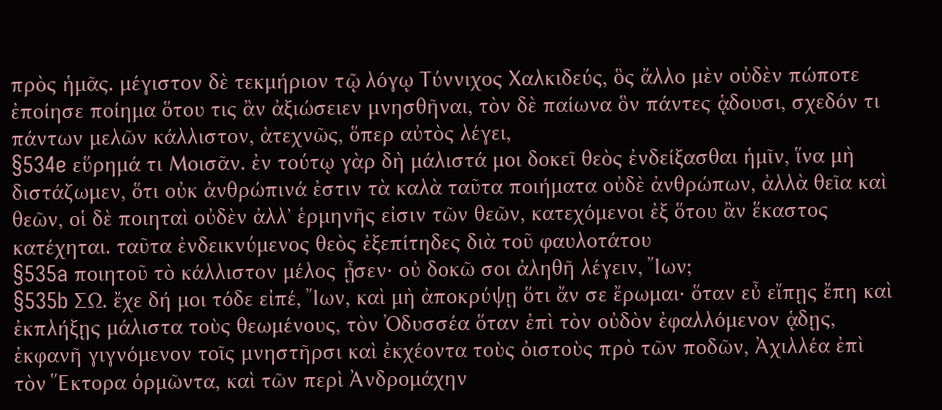πρὸς ἡμᾶς. μέγιστον δὲ τεκμήριον τῷ λόγῳ Τύννιχος Χαλκιδεύς, ὃς ἄλλο μὲν οὐδὲν πώποτε ἐποίησε ποίημα ὅτου τις ἂν ἀξιώσειεν μνησθῆναι, τὸν δὲ παίωνα ὃν πάντες ᾁδουσι, σχεδόν τι πάντων μελῶν κάλλιστον, ἀτεχνῶς, ὅπερ αὐτὸς λέγει,
§534e εὕρημά τι Μοισᾶν. ἐν τούτῳ γὰρ δὴ μάλιστά μοι δοκεῖ θεὸς ἐνδείξασθαι ἡμῖν, ἵνα μὴ διστάζωμεν, ὅτι οὐκ ἀνθρώπινά ἐστιν τὰ καλὰ ταῦτα ποιήματα οὐδὲ ἀνθρώπων, ἀλλὰ θεῖα καὶ θεῶν, οἱ δὲ ποιηταὶ οὐδὲν ἀλλʼ ἑρμηνῆς εἰσιν τῶν θεῶν, κατεχόμενοι ἐξ ὅτου ἂν ἕκαστος κατέχηται. ταῦτα ἐνδεικνύμενος θεὸς ἐξεπίτηδες διὰ τοῦ φαυλοτάτου
§535a ποιητοῦ τὸ κάλλιστον μέλος ᾖσεν· οὐ δοκῶ σοι ἀληθῆ λέγειν, Ἴων;
§535b ΣΩ. ἔχε δή μοι τόδε εἰπέ, Ἴων, καὶ μὴ ἀποκρύψῃ ὅτι ἄν σε ἔρωμαι· ὅταν εὖ εἴπῃς ἔπη καὶ ἐκπλήξῃς μάλιστα τοὺς θεωμένους, τὸν Ὀδυσσέα ὅταν ἐπὶ τὸν οὐδὸν ἐφαλλόμενον ᾁδῃς, ἐκφανῆ γιγνόμενον τοῖς μνηστῆρσι καὶ ἐκχέοντα τοὺς ὀιστοὺς πρὸ τῶν ποδῶν, Ἀχιλλέα ἐπὶ τὸν Ἕκτορα ὁρμῶντα, καὶ τῶν περὶ Ἀνδρομάχην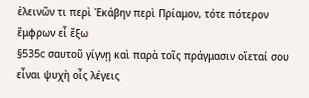ἐλεινῶν τι περὶ Ἑκάβην περὶ Πρίαμον, τότε πότερον ἔμφρων εἶ ἔξω
§535c σαυτοῦ γίγνῃ καὶ παρὰ τοῖς πράγμασιν οἴεταί σου εἶναι ψυχὴ οἷς λέγεις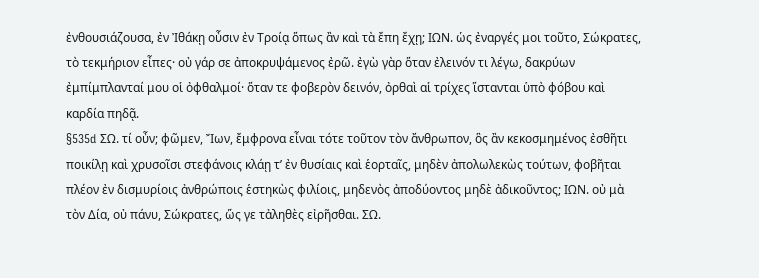ἐνθουσιάζουσα, ἐν Ἰθάκῃ οὖσιν ἐν Τροίᾳ ὅπως ἂν καὶ τὰ ἔπη ἔχῃ; ΙΩΝ. ὡς ἐναργές μοι τοῦτο, Σώκρατες, τὸ τεκμήριον εἶπες· οὐ γάρ σε ἀποκρυψάμενος ἐρῶ. ἐγὼ γὰρ ὅταν ἐλεινόν τι λέγω, δακρύων ἐμπίμπλανταί μου οἱ ὀφθαλμοί· ὅταν τε φοβερὸν δεινόν, ὀρθαὶ αἱ τρίχες ἵστανται ὑπὸ φόβου καὶ καρδία πηδᾷ.
§535d ΣΩ. τί οὖν; φῶμεν, Ἴων, ἔμφρονα εἶναι τότε τοῦτον τὸν ἄνθρωπον, ὃς ἂν κεκοσμημένος ἐσθῆτι ποικίλῃ καὶ χρυσοῖσι στεφάνοις κλάῃ τʼ ἐν θυσίαις καὶ ἑορταῖς, μηδὲν ἀπολωλεκὼς τούτων, φοβῆται πλέον ἐν δισμυρίοις ἀνθρώποις ἑστηκὼς φιλίοις, μηδενὸς ἀποδύοντος μηδὲ ἀδικοῦντος; ΙΩΝ. οὐ μὰ τὸν Δία, οὐ πάνυ, Σώκρατες, ὥς γε τἀληθὲς εἰρῆσθαι. ΣΩ.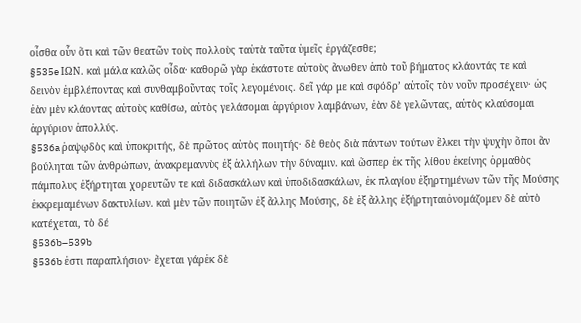οἶσθα οὖν ὅτι καὶ τῶν θεατῶν τοὺς πολλοὺς ταὐτὰ ταῦτα ὑμεῖς ἐργάζεσθε;
§535e ΙΩΝ. καὶ μάλα καλῶς οἶδα· καθορῶ γὰρ ἑκάστοτε αὐτοὺς ἄνωθεν ἀπὸ τοῦ βήματος κλάοντάς τε καὶ δεινὸν ἐμβλέποντας καὶ συνθαμβοῦντας τοῖς λεγομένοις. δεῖ γάρ με καὶ σφόδρʼ αὐτοῖς τὸν νοῦν προσέχειν· ὡς ἐὰν μὲν κλάοντας αὐτοὺς καθίσω, αὐτὸς γελάσομαι ἀργύριον λαμβάνων, ἐὰν δὲ γελῶντας, αὐτὸς κλαύσομαι ἀργύριον ἀπολλύς.
§536a ῥαψῳδὸς καὶ ὑποκριτής, δὲ πρῶτος αὐτὸς ποιητής· δὲ θεὸς διὰ πάντων τούτων ἕλκει τὴν ψυχὴν ὅποι ἂν βούληται τῶν ἀνθρώπων, ἀνακρεμαννὺς ἐξ ἀλλήλων τὴν δύναμιν. καὶ ὥσπερ ἐκ τῆς λίθου ἐκείνης ὁρμαθὸς πάμπολυς ἐξήρτηται χορευτῶν τε καὶ διδασκάλων καὶ ὑποδιδασκάλων, ἐκ πλαγίου ἐξηρτημένων τῶν τῆς Μούσης ἐκκρεμαμένων δακτυλίων. καὶ μὲν τῶν ποιητῶν ἐξ ἄλλης Μούσης, δὲ ἐξ ἄλλης ἐξήρτηταιὀνομάζομεν δὲ αὐτὸ κατέχεται, τὸ δέ
§536b–539b
§536b ἐστι παραπλήσιον· ἔχεται γάρἐκ δὲ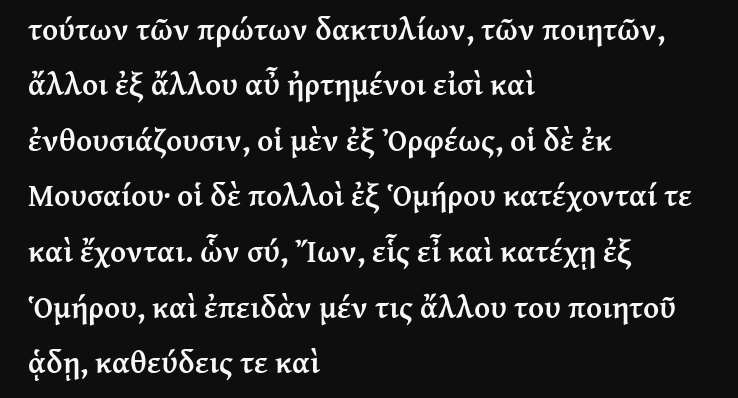τούτων τῶν πρώτων δακτυλίων, τῶν ποιητῶν, ἄλλοι ἐξ ἄλλου αὖ ἠρτημένοι εἰσὶ καὶ ἐνθουσιάζουσιν, οἱ μὲν ἐξ Ὀρφέως, οἱ δὲ ἐκ Μουσαίου· οἱ δὲ πολλοὶ ἐξ Ὁμήρου κατέχονταί τε καὶ ἔχονται. ὧν σύ, Ἴων, εἷς εἶ καὶ κατέχῃ ἐξ Ὁμήρου, καὶ ἐπειδὰν μέν τις ἄλλου του ποιητοῦ ᾁδῃ, καθεύδεις τε καὶ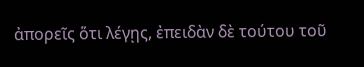ἀπορεῖς ὅτι λέγῃς, ἐπειδὰν δὲ τούτου τοῦ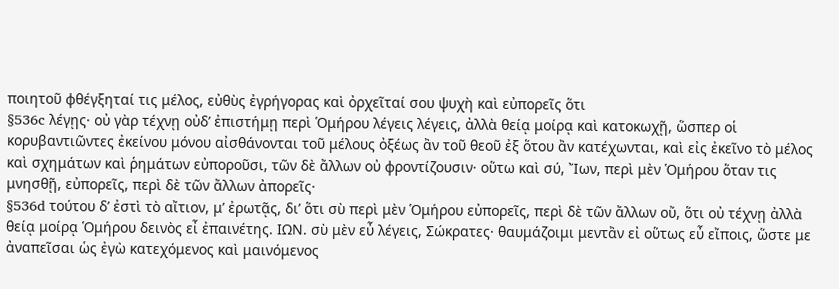ποιητοῦ φθέγξηταί τις μέλος, εὐθὺς ἐγρήγορας καὶ ὀρχεῖταί σου ψυχὴ καὶ εὐπορεῖς ὅτι
§536c λέγῃς· οὐ γὰρ τέχνῃ οὐδʼ ἐπιστήμῃ περὶ Ὁμήρου λέγεις λέγεις, ἀλλὰ θείᾳ μοίρᾳ καὶ κατοκωχῇ, ὥσπερ οἱ κορυβαντιῶντες ἐκείνου μόνου αἰσθάνονται τοῦ μέλους ὀξέως ἂν τοῦ θεοῦ ἐξ ὅτου ἂν κατέχωνται, καὶ εἰς ἐκεῖνο τὸ μέλος καὶ σχημάτων καὶ ῥημάτων εὐποροῦσι, τῶν δὲ ἄλλων οὐ φροντίζουσιν· οὕτω καὶ σύ, Ἴων, περὶ μὲν Ὁμήρου ὅταν τις μνησθῇ, εὐπορεῖς, περὶ δὲ τῶν ἄλλων ἀπορεῖς·
§536d τούτου δʼ ἐστὶ τὸ αἴτιον, μʼ ἐρωτᾷς, διʼ ὅτι σὺ περὶ μὲν Ὁμήρου εὐπορεῖς, περὶ δὲ τῶν ἄλλων οὔ, ὅτι οὐ τέχνῃ ἀλλὰ θείᾳ μοίρᾳ Ὁμήρου δεινὸς εἶ ἐπαινέτης. ΙΩΝ. σὺ μὲν εὖ λέγεις, Σώκρατες· θαυμάζοιμι μεντἂν εἰ οὕτως εὖ εἴποις, ὥστε με ἀναπεῖσαι ὡς ἐγὼ κατεχόμενος καὶ μαινόμενος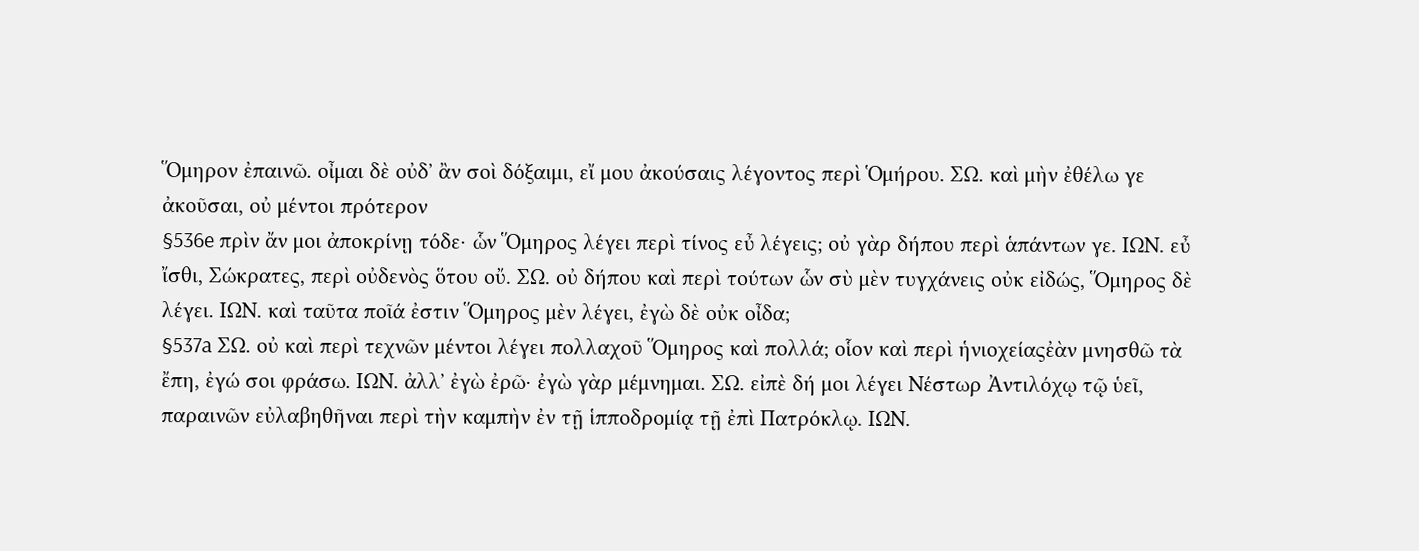Ὅμηρον ἐπαινῶ. οἶμαι δὲ οὐδʼ ἂν σοὶ δόξαιμι, εἴ μου ἀκούσαις λέγοντος περὶ Ὁμήρου. ΣΩ. καὶ μὴν ἐθέλω γε ἀκοῦσαι, οὐ μέντοι πρότερον
§536e πρὶν ἄν μοι ἀποκρίνῃ τόδε· ὧν Ὅμηρος λέγει περὶ τίνος εὖ λέγεις; οὐ γὰρ δήπου περὶ ἁπάντων γε. ΙΩΝ. εὖ ἴσθι, Σώκρατες, περὶ οὐδενὸς ὅτου οὔ. ΣΩ. οὐ δήπου καὶ περὶ τούτων ὧν σὺ μὲν τυγχάνεις οὐκ εἰδώς, Ὅμηρος δὲ λέγει. ΙΩΝ. καὶ ταῦτα ποῖά ἐστιν Ὅμηρος μὲν λέγει, ἐγὼ δὲ οὐκ οἶδα;
§537a ΣΩ. οὐ καὶ περὶ τεχνῶν μέντοι λέγει πολλαχοῦ Ὅμηρος καὶ πολλά; οἷον καὶ περὶ ἡνιοχείαςἐὰν μνησθῶ τὰ ἔπη, ἐγώ σοι φράσω. ΙΩΝ. ἀλλʼ ἐγὼ ἐρῶ· ἐγὼ γὰρ μέμνημαι. ΣΩ. εἰπὲ δή μοι λέγει Νέστωρ Ἀντιλόχῳ τῷ ὑεῖ, παραινῶν εὐλαβηθῆναι περὶ τὴν καμπὴν ἐν τῇ ἱπποδρομίᾳ τῇ ἐπὶ Πατρόκλῳ. ΙΩΝ.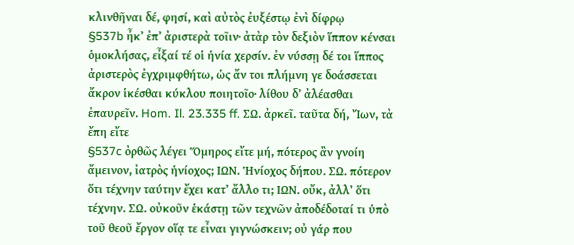κλινθῆναι δέ, φησί, καὶ αὐτὸς ἐυξέστῳ ἐνὶ δίφρῳ
§537b ἦκʼ ἐπʼ ἀριστερὰ τοῖιν· ἀτὰρ τὸν δεξιὸν ἵππον κένσαι ὁμοκλήσας, εἶξαί τέ οἱ ἡνία χερσίν. ἐν νύσσῃ δέ τοι ἵππος ἀριστερὸς ἐγχριμφθήτω, ὡς ἄν τοι πλήμνη γε δοάσσεται ἄκρον ἱκέσθαι κύκλου ποιητοῖο· λίθου δʼ ἀλέασθαι ἐπαυρεῖν. Hom. Il. 23.335 ff. ΣΩ. ἀρκεῖ. ταῦτα δή, Ἴων, τὰ ἔπη εἴτε
§537c ὀρθῶς λέγει Ὅμηρος εἴτε μή, πότερος ἂν γνοίη ἄμεινον, ἰατρὸς ἡνίοχος; ΙΩΝ. Ἡνίοχος δήπου. ΣΩ. πότερον ὅτι τέχνην ταύτην ἔχει κατʼ ἄλλο τι; ΙΩΝ. οὔκ, ἀλλʼ ὅτι τέχνην. ΣΩ. οὐκοῦν ἑκάστῃ τῶν τεχνῶν ἀποδέδοταί τι ὑπὸ τοῦ θεοῦ ἔργον οἵᾳ τε εἶναι γιγνώσκειν; οὐ γάρ που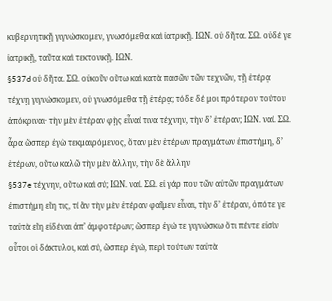κυβερνητικῇ γιγνώσκομεν, γνωσόμεθα καὶ ἰατρικῇ. ΙΩΝ. οὐ δῆτα. ΣΩ. οὐδέ γε ἰατρικῇ, ταῦτα καὶ τεκτονικῇ. ΙΩΝ.
§537d οὐ δῆτα. ΣΩ. οὐκοῦν οὕτω καὶ κατὰ πασῶν τῶν τεχνῶν, τῇ ἑτέρᾳ τέχνῃ γιγνώσκομεν, οὐ γνωσόμεθα τῇ ἑτέρᾳ; τόδε δέ μοι πρότερον τούτου ἀπόκριναι· τὴν μὲν ἑτέραν φῂς εἶναί τινα τέχνην, τὴν δʼ ἑτέραν; ΙΩΝ. ναί. ΣΩ. ἆρα ὥσπερ ἐγὼ τεκμαιρόμενος, ὅταν μὲν ἑτέρων πραγμάτων ἐπιστήμη, δʼ ἑτέρων, οὕτω καλῶ τὴν μὲν ἄλλην, τὴν δὲ ἄλλην
§537e τέχνην, οὕτω καὶ σύ; ΙΩΝ. ναί. ΣΩ. εἰ γάρ που τῶν αὐτῶν πραγμάτων ἐπιστήμη εἴη τις, τί ἂν τὴν μὲν ἑτέραν φαῖμεν εἶναι, τὴν δʼ ἑτέραν, ὁπότε γε ταὐτὰ εἴη εἰδέναι ἀπʼ ἀμφοτέρων; ὥσπερ ἐγώ τε γιγνώσκω ὅτι πέντε εἰσὶν οὗτοι οἱ δάκτυλοι, καὶ σύ, ὥσπερ ἐγώ, περὶ τούτων ταὐτὰ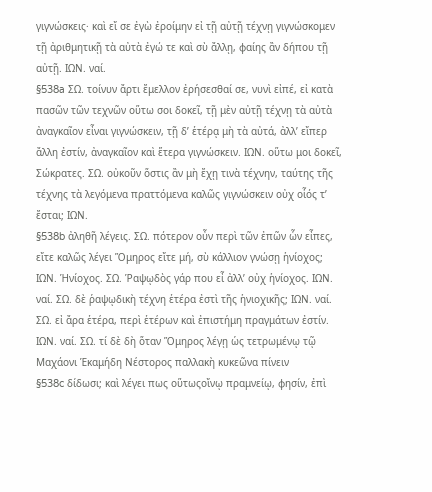γιγνώσκεις· καὶ εἴ σε ἐγὼ ἐροίμην εἰ τῇ αὐτῇ τέχνῃ γιγνώσκομεν τῇ ἀριθμητικῇ τὰ αὐτὰ ἐγώ τε καὶ σὺ ἄλλῃ, φαίης ἂν δήπου τῇ αὐτῇ. ΙΩΝ. ναί.
§538a ΣΩ. τοίνυν ἄρτι ἔμελλον ἐρήσεσθαί σε, νυνὶ εἰπέ, εἰ κατὰ πασῶν τῶν τεχνῶν οὕτω σοι δοκεῖ, τῇ μὲν αὐτῇ τέχνῃ τὰ αὐτὰ ἀναγκαῖον εἶναι γιγνώσκειν, τῇ δʼ ἑτέρᾳ μὴ τὰ αὐτά, ἀλλʼ εἴπερ ἄλλη ἐστίν, ἀναγκαῖον καὶ ἕτερα γιγνώσκειν. ΙΩΝ. οὕτω μοι δοκεῖ, Σώκρατες. ΣΩ. οὐκοῦν ὅστις ἂν μὴ ἔχῃ τινὰ τέχνην, ταύτης τῆς τέχνης τὰ λεγόμενα πραττόμενα καλῶς γιγνώσκειν οὐχ οἷός τʼ ἔσται; ΙΩΝ.
§538b ἀληθῆ λέγεις. ΣΩ. πότερον οὖν περὶ τῶν ἐπῶν ὧν εἶπες, εἴτε καλῶς λέγει Ὅμηρος εἴτε μή, σὺ κάλλιον γνώσῃ ἡνίοχος; ΙΩΝ. Ἡνίοχος. ΣΩ. Ῥαψῳδὸς γάρ που εἶ ἀλλʼ οὐχ ἡνίοχος. ΙΩΝ. ναί. ΣΩ. δὲ ῥαψῳδικὴ τέχνη ἑτέρα ἐστὶ τῆς ἡνιοχικῆς; ΙΩΝ. ναί. ΣΩ. εἰ ἄρα ἑτέρα, περὶ ἑτέρων καὶ ἐπιστήμη πραγμάτων ἐστίν. ΙΩΝ. ναί. ΣΩ. τί δὲ δὴ ὅταν Ὅμηρος λέγῃ ὡς τετρωμένῳ τῷ Μαχάονι Ἑκαμήδη Νέστορος παλλακὴ κυκεῶνα πίνειν
§538c δίδωσι; καὶ λέγει πως οὕτωςοἴνῳ πραμνείῳ, φησίν, ἐπὶ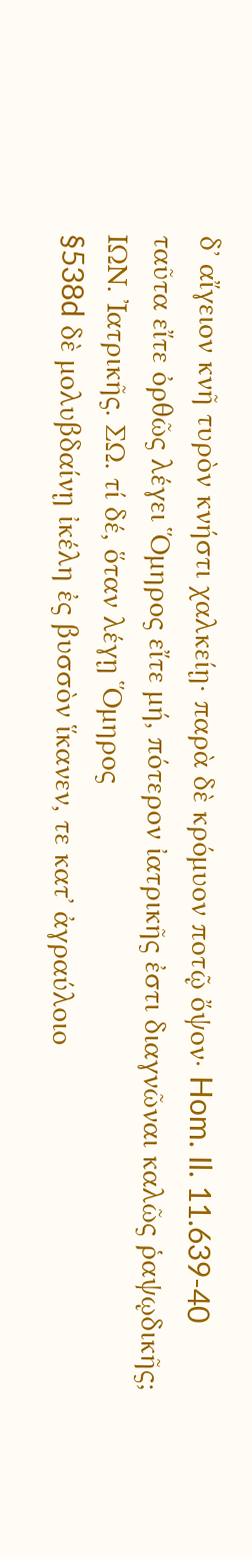δʼ αἴγειον κνῆ τυρὸν κνήστι χαλκείῃ· παρὰ δὲ κρόμυον ποτῷ ὄψον· Hom. Il. 11.639-40 ταῦτα εἴτε ὀρθῶς λέγει Ὅμηρος εἴτε μή, πότερον ἰατρικῆς ἐστι διαγνῶναι καλῶς ῥαψῳδικῆς; ΙΩΝ. Ἰατρικῆς. ΣΩ. τί δέ, ὅταν λέγῃ Ὅμηρος
§538d δὲ μολυβδαίνῃ ἰκέλη ἐς βυσσὸν ἵκανεν, τε κατʼ ἀγραύλοιο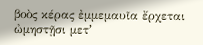βοὸς κέρας ἐμμεμαυῖα ἔρχεται ὠμηστῇσι μετʼ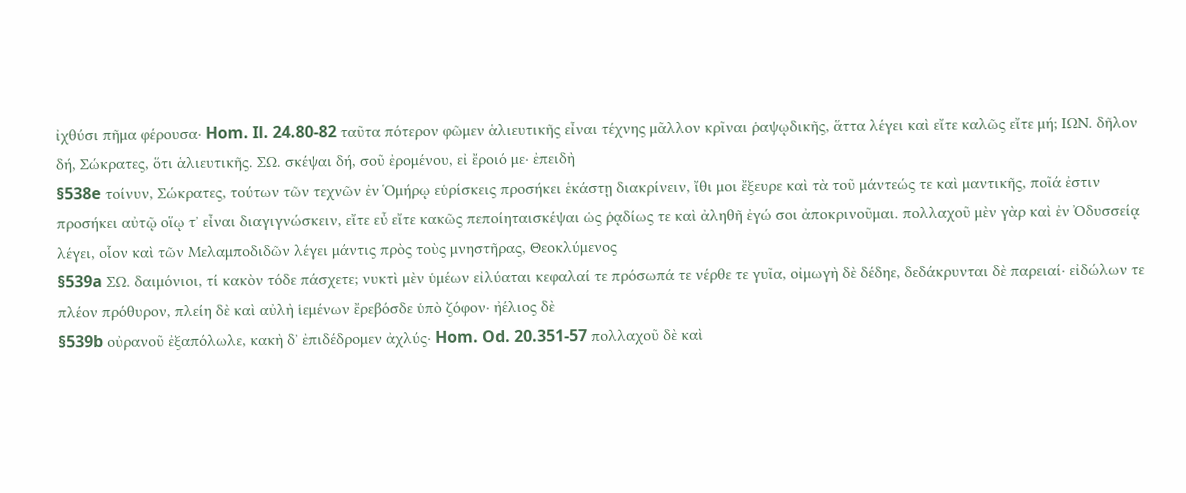ἰχθύσι πῆμα φέρουσα· Hom. Il. 24.80-82 ταῦτα πότερον φῶμεν ἁλιευτικῆς εἶναι τέχνης μᾶλλον κρῖναι ῥαψῳδικῆς, ἅττα λέγει καὶ εἴτε καλῶς εἴτε μή; ΙΩΝ. δῆλον δή, Σώκρατες, ὅτι ἁλιευτικῆς. ΣΩ. σκέψαι δή, σοῦ ἐρομένου, εἰ ἔροιό με· ἐπειδὴ
§538e τοίνυν, Σώκρατες, τούτων τῶν τεχνῶν ἐν Ὁμήρῳ εὑρίσκεις προσήκει ἑκάστῃ διακρίνειν, ἴθι μοι ἔξευρε καὶ τὰ τοῦ μάντεώς τε καὶ μαντικῆς, ποῖά ἐστιν προσήκει αὐτῷ οἵῳ τʼ εἶναι διαγιγνώσκειν, εἴτε εὖ εἴτε κακῶς πεποίηταισκέψαι ὡς ῥᾳδίως τε καὶ ἀληθῆ ἐγώ σοι ἀποκρινοῦμαι. πολλαχοῦ μὲν γὰρ καὶ ἐν Ὀδυσσείᾳ λέγει, οἷον καὶ τῶν Μελαμποδιδῶν λέγει μάντις πρὸς τοὺς μνηστῆρας, Θεοκλύμενος
§539a ΣΩ. δαιμόνιοι, τί κακὸν τόδε πάσχετε; νυκτὶ μὲν ὑμέων εἰλύαται κεφαλαί τε πρόσωπά τε νέρθε τε γυῖα, οἰμωγὴ δὲ δέδηε, δεδάκρυνται δὲ παρειαί· εἰδώλων τε πλέον πρόθυρον, πλείη δὲ καὶ αὐλὴ ἱεμένων ἔρεβόσδε ὑπὸ ζόφον· ἠέλιος δὲ
§539b οὐρανοῦ ἐξαπόλωλε, κακὴ δʼ ἐπιδέδρομεν ἀχλύς· Hom. Od. 20.351-57 πολλαχοῦ δὲ καὶ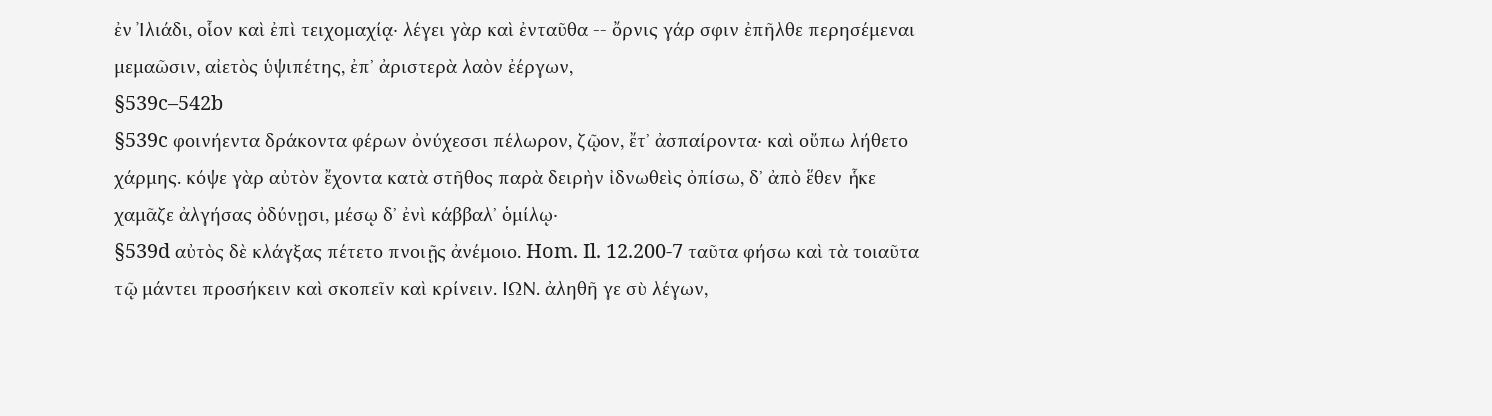ἐν Ἰλιάδι, οἷον καὶ ἐπὶ τειχομαχίᾳ· λέγει γὰρ καὶ ἐνταῦθα -- ὄρνις γάρ σφιν ἐπῆλθε περησέμεναι μεμαῶσιν, αἰετὸς ὑψιπέτης, ἐπʼ ἀριστερὰ λαὸν ἐέργων,
§539c–542b
§539c φοινήεντα δράκοντα φέρων ὀνύχεσσι πέλωρον, ζῷον, ἔτʼ ἀσπαίροντα· καὶ οὔπω λήθετο χάρμης. κόψε γὰρ αὐτὸν ἔχοντα κατὰ στῆθος παρὰ δειρὴν ἰδνωθεὶς ὀπίσω, δʼ ἀπὸ ἕθεν ἧκε χαμᾶζε ἀλγήσας ὀδύνῃσι, μέσῳ δʼ ἐνὶ κάββαλʼ ὁμίλῳ·
§539d αὐτὸς δὲ κλάγξας πέτετο πνοιῇς ἀνέμοιο. Hom. Il. 12.200-7 ταῦτα φήσω καὶ τὰ τοιαῦτα τῷ μάντει προσήκειν καὶ σκοπεῖν καὶ κρίνειν. ΙΩΝ. ἀληθῆ γε σὺ λέγων,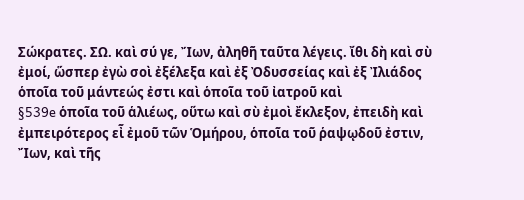Σώκρατες. ΣΩ. καὶ σύ γε, Ἴων, ἀληθῆ ταῦτα λέγεις. ἴθι δὴ καὶ σὺ ἐμοί, ὥσπερ ἐγὼ σοὶ ἐξέλεξα καὶ ἐξ Ὀδυσσείας καὶ ἐξ Ἰλιάδος ὁποῖα τοῦ μάντεώς ἐστι καὶ ὁποῖα τοῦ ἰατροῦ καὶ
§539e ὁποῖα τοῦ ἁλιέως, οὕτω καὶ σὺ ἐμοὶ ἔκλεξον, ἐπειδὴ καὶ ἐμπειρότερος εἶ ἐμοῦ τῶν Ὁμήρου, ὁποῖα τοῦ ῥαψῳδοῦ ἐστιν, Ἴων, καὶ τῆς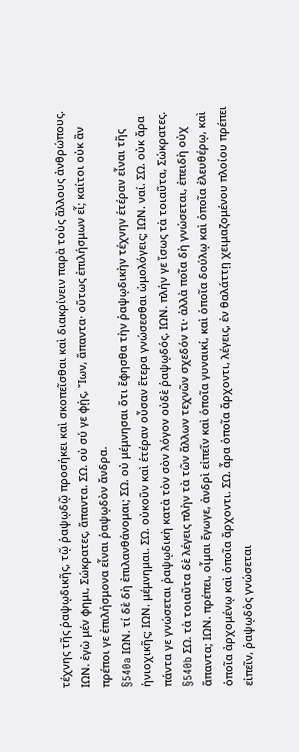τέχνης τῆς ῥαψῳδικῆς, τῷ ῥαψῳδῷ προσήκει καὶ σκοπεῖσθαι καὶ διακρίνειν παρὰ τοὺς ἄλλους ἀνθρώπους. ΙΩΝ. ἐγὼ μέν φημι, Σώκρατες, ἅπαντα. ΣΩ. οὐ σύ γε φῄς, Ἴων, ἅπαντα· οὕτως ἐπιλήσμων εἶ; καίτοι οὐκ ἂν πρέποι γε ἐπιλήσμονα εἶναι ῥαψῳδὸν ἄνδρα.
§540a ΙΩΝ. τί δὲ δὴ ἐπιλανθάνομαι; ΣΩ. οὐ μέμνησαι ὅτι ἔφησθα τὴν ῥαψῳδικὴν τέχνην ἑτέραν εἶναι τῆς ἡνιοχικῆς; ΙΩΝ. μέμνημαι. ΣΩ. οὐκοῦν καὶ ἑτέραν οὖσαν ἕτερα γνώσεσθαι ὡμολόγεις; ΙΩΝ. ναί. ΣΩ. οὐκ ἄρα πάντα γε γνώσεται ῥαψῳδικὴ κατὰ τὸν σὸν λόγον οὐδὲ ῥαψῳδός. ΙΩΝ. πλήν γε ἴσως τὰ τοιαῦτα, Σώκρατες.
§540b ΣΩ. τὰ τοιαῦτα δὲ λέγεις πλὴν τὰ τῶν ἄλλων τεχνῶν σχεδόν τι· ἀλλὰ ποῖα δὴ γνώσεται, ἐπειδὴ οὐχ ἅπαντα; ΙΩΝ. πρέπει, οἶμαι ἔγωγε, ἀνδρὶ εἰπεῖν καὶ ὁποῖα γυναικί, καὶ ὁποῖα δούλῳ καὶ ὁποῖα ἐλευθέρῳ, καὶ ὁποῖα ἀρχομένῳ καὶ ὁποῖα ἄρχοντι. ΣΩ. ἆρα ὁποῖα ἄρχοντι, λέγεις, ἐν θαλάττῃ χειμαζομένου πλοίου πρέπει εἰπεῖν, ῥαψῳδὸς γνώσεται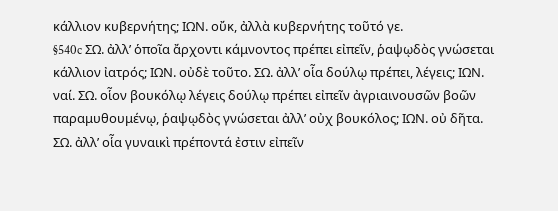κάλλιον κυβερνήτης; ΙΩΝ. οὔκ, ἀλλὰ κυβερνήτης τοῦτό γε.
§540c ΣΩ. ἀλλʼ ὁποῖα ἄρχοντι κάμνοντος πρέπει εἰπεῖν, ῥαψῳδὸς γνώσεται κάλλιον ἰατρός; ΙΩΝ. οὐδὲ τοῦτο. ΣΩ. ἀλλʼ οἷα δούλῳ πρέπει, λέγεις; ΙΩΝ. ναί. ΣΩ. οἷον βουκόλῳ λέγεις δούλῳ πρέπει εἰπεῖν ἀγριαινουσῶν βοῶν παραμυθουμένῳ, ῥαψῳδὸς γνώσεται ἀλλʼ οὐχ βουκόλος; ΙΩΝ. οὐ δῆτα. ΣΩ. ἀλλʼ οἷα γυναικὶ πρέποντά ἐστιν εἰπεῖν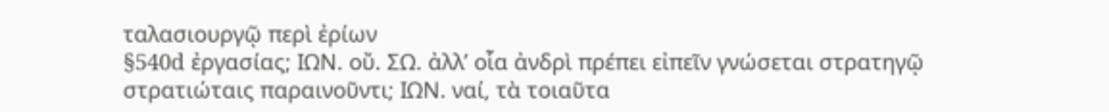ταλασιουργῷ περὶ ἐρίων
§540d ἐργασίας; ΙΩΝ. οὔ. ΣΩ. ἀλλʼ οἷα ἀνδρὶ πρέπει εἰπεῖν γνώσεται στρατηγῷ στρατιώταις παραινοῦντι; ΙΩΝ. ναί, τὰ τοιαῦτα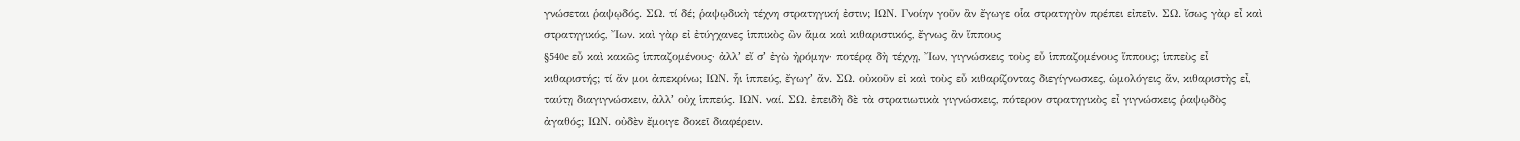γνώσεται ῥαψῳδός. ΣΩ. τί δέ; ῥαψῳδικὴ τέχνη στρατηγική ἐστιν; ΙΩΝ. Γνοίην γοῦν ἂν ἔγωγε οἷα στρατηγὸν πρέπει εἰπεῖν. ΣΩ. ἴσως γὰρ εἶ καὶ στρατηγικός, Ἴων. καὶ γὰρ εἰ ἐτύγχανες ἱππικὸς ὢν ἅμα καὶ κιθαριστικός, ἔγνως ἂν ἵππους
§540e εὖ καὶ κακῶς ἱππαζομένους· ἀλλʼ εἴ σʼ ἐγὼ ἠρόμην· ποτέρᾳ δὴ τέχνῃ, Ἴων, γιγνώσκεις τοὺς εὖ ἱππαζομένους ἵππους; ἱππεὺς εἶ κιθαριστής; τί ἄν μοι ἀπεκρίνω; ΙΩΝ. ἧι ἱππεύς, ἔγωγʼ ἄν. ΣΩ. οὐκοῦν εἰ καὶ τοὺς εὖ κιθαρίζοντας διεγίγνωσκες, ὡμολόγεις ἄν, κιθαριστὴς εἶ, ταύτῃ διαγιγνώσκειν, ἀλλʼ οὐχ ἱππεύς. ΙΩΝ. ναί. ΣΩ. ἐπειδὴ δὲ τὰ στρατιωτικὰ γιγνώσκεις, πότερον στρατηγικὸς εἶ γιγνώσκεις ῥαψῳδὸς ἀγαθός; ΙΩΝ. οὐδὲν ἔμοιγε δοκεῖ διαφέρειν.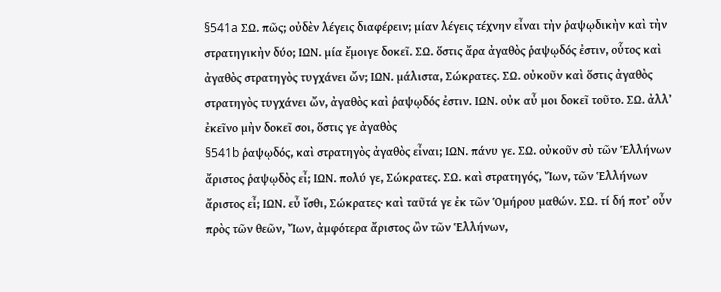§541a ΣΩ. πῶς; οὐδὲν λέγεις διαφέρειν; μίαν λέγεις τέχνην εἶναι τὴν ῥαψῳδικὴν καὶ τὴν στρατηγικὴν δύο; ΙΩΝ. μία ἔμοιγε δοκεῖ. ΣΩ. ὅστις ἄρα ἀγαθὸς ῥαψῳδός ἐστιν, οὗτος καὶ ἀγαθὸς στρατηγὸς τυγχάνει ὤν; ΙΩΝ. μάλιστα, Σώκρατες. ΣΩ. οὐκοῦν καὶ ὅστις ἀγαθὸς στρατηγὸς τυγχάνει ὤν, ἀγαθὸς καὶ ῥαψῳδός ἐστιν. ΙΩΝ. οὐκ αὖ μοι δοκεῖ τοῦτο. ΣΩ. ἀλλʼ ἐκεῖνο μὴν δοκεῖ σοι, ὅστις γε ἀγαθὸς
§541b ῥαψῳδός, καὶ στρατηγὸς ἀγαθὸς εἶναι; ΙΩΝ. πάνυ γε. ΣΩ. οὐκοῦν σὺ τῶν Ἑλλήνων ἄριστος ῥαψῳδὸς εἶ; ΙΩΝ. πολύ γε, Σώκρατες. ΣΩ. καὶ στρατηγός, Ἴων, τῶν Ἑλλήνων ἄριστος εἶ; ΙΩΝ. εὖ ἴσθι, Σώκρατες· καὶ ταῦτά γε ἐκ τῶν Ὁμήρου μαθών. ΣΩ. τί δή ποτʼ οὖν πρὸς τῶν θεῶν, Ἴων, ἀμφότερα ἄριστος ὢν τῶν Ἑλλήνων,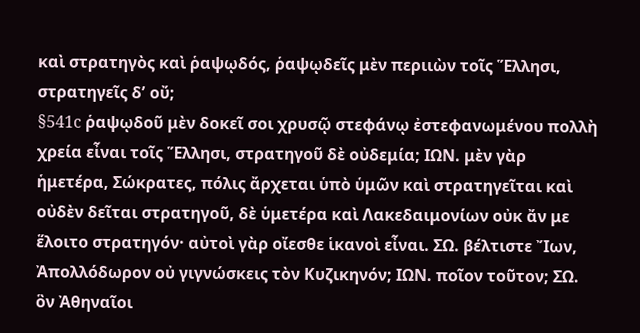καὶ στρατηγὸς καὶ ῥαψῳδός, ῥαψῳδεῖς μὲν περιιὼν τοῖς Ἕλλησι, στρατηγεῖς δʼ οὔ;
§541c ῥαψῳδοῦ μὲν δοκεῖ σοι χρυσῷ στεφάνῳ ἐστεφανωμένου πολλὴ χρεία εἶναι τοῖς Ἕλλησι, στρατηγοῦ δὲ οὐδεμία; ΙΩΝ. μὲν γὰρ ἡμετέρα, Σώκρατες, πόλις ἄρχεται ὑπὸ ὑμῶν καὶ στρατηγεῖται καὶ οὐδὲν δεῖται στρατηγοῦ, δὲ ὑμετέρα καὶ Λακεδαιμονίων οὐκ ἄν με ἕλοιτο στρατηγόν· αὐτοὶ γὰρ οἴεσθε ἱκανοὶ εἶναι. ΣΩ. βέλτιστε Ἴων, Ἀπολλόδωρον οὐ γιγνώσκεις τὸν Κυζικηνόν; ΙΩΝ. ποῖον τοῦτον; ΣΩ. ὃν Ἀθηναῖοι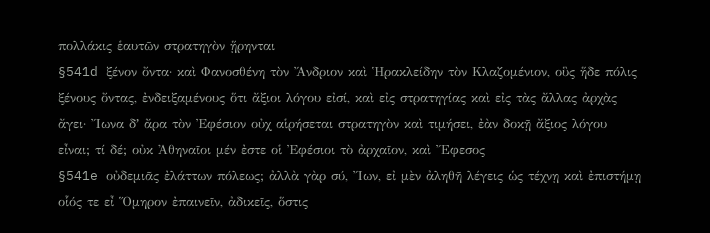πολλάκις ἑαυτῶν στρατηγὸν ᾕρηνται
§541d ξένον ὄντα· καὶ Φανοσθένη τὸν Ἄνδριον καὶ Ἡρακλείδην τὸν Κλαζομένιον, οὓς ἥδε πόλις ξένους ὄντας, ἐνδειξαμένους ὅτι ἄξιοι λόγου εἰσί, καὶ εἰς στρατηγίας καὶ εἰς τὰς ἄλλας ἀρχὰς ἄγει· Ἴωνα δʼ ἄρα τὸν Ἐφέσιον οὐχ αἱρήσεται στρατηγὸν καὶ τιμήσει, ἐὰν δοκῇ ἄξιος λόγου εἶναι; τί δέ; οὐκ Ἀθηναῖοι μέν ἐστε οἱ Ἐφέσιοι τὸ ἀρχαῖον, καὶ Ἔφεσος
§541e οὐδεμιᾶς ἐλάττων πόλεως; ἀλλὰ γὰρ σύ, Ἴων, εἰ μὲν ἀληθῆ λέγεις ὡς τέχνῃ καὶ ἐπιστήμῃ οἷός τε εἶ Ὅμηρον ἐπαινεῖν, ἀδικεῖς, ὅστις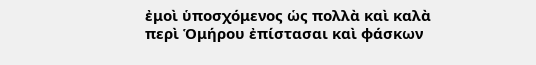ἐμοὶ ὑποσχόμενος ὡς πολλὰ καὶ καλὰ περὶ Ὁμήρου ἐπίστασαι καὶ φάσκων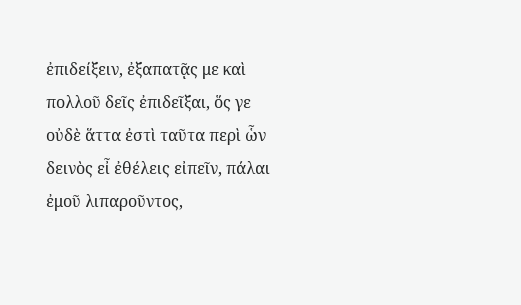ἐπιδείξειν, ἐξαπατᾷς με καὶ πολλοῦ δεῖς ἐπιδεῖξαι, ὅς γε οὐδὲ ἅττα ἐστὶ ταῦτα περὶ ὧν δεινὸς εἶ ἐθέλεις εἰπεῖν, πάλαι ἐμοῦ λιπαροῦντος,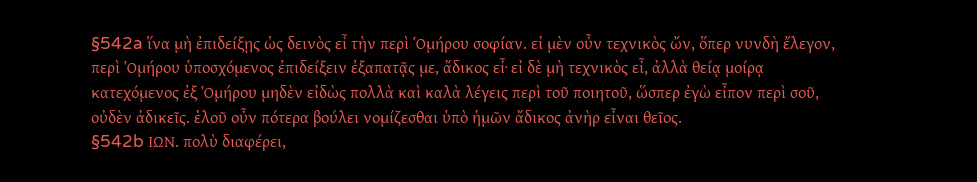§542a ἵνα μὴ ἐπιδείξῃς ὡς δεινὸς εἶ τὴν περὶ Ὁμήρου σοφίαν. εἰ μὲν οὖν τεχνικὸς ὤν, ὅπερ νυνδὴ ἔλεγον, περὶ Ὁμήρου ὑποσχόμενος ἐπιδείξειν ἐξαπατᾷς με, ἄδικος εἶ· εἰ δὲ μὴ τεχνικὸς εἶ, ἀλλὰ θείᾳ μοίρᾳ κατεχόμενος ἐξ Ὁμήρου μηδὲν εἰδὼς πολλὰ καὶ καλὰ λέγεις περὶ τοῦ ποιητοῦ, ὥσπερ ἐγὼ εἶπον περὶ σοῦ, οὐδὲν ἀδικεῖς. ἑλοῦ οὖν πότερα βούλει νομίζεσθαι ὑπὸ ἡμῶν ἄδικος ἀνὴρ εἶναι θεῖος.
§542b ΙΩΝ. πολὺ διαφέρει,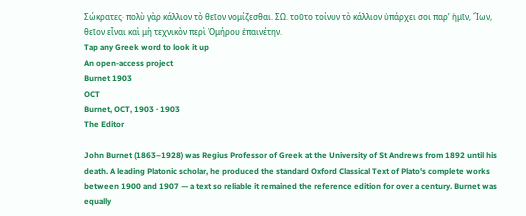Σώκρατες· πολὺ γὰρ κάλλιον τὸ θεῖον νομίζεσθαι. ΣΩ. τοῦτο τοίνυν τὸ κάλλιον ὑπάρχει σοι παρʼ ἡμῖν, Ἴων, θεῖον εἶναι καὶ μὴ τεχνικὸν περὶ Ὁμήρου ἐπαινέτην.
Tap any Greek word to look it up
An open-access project
Burnet 1903
OCT
Burnet, OCT, 1903 · 1903
The Editor

John Burnet (1863–1928) was Regius Professor of Greek at the University of St Andrews from 1892 until his death. A leading Platonic scholar, he produced the standard Oxford Classical Text of Plato's complete works between 1900 and 1907 — a text so reliable it remained the reference edition for over a century. Burnet was equally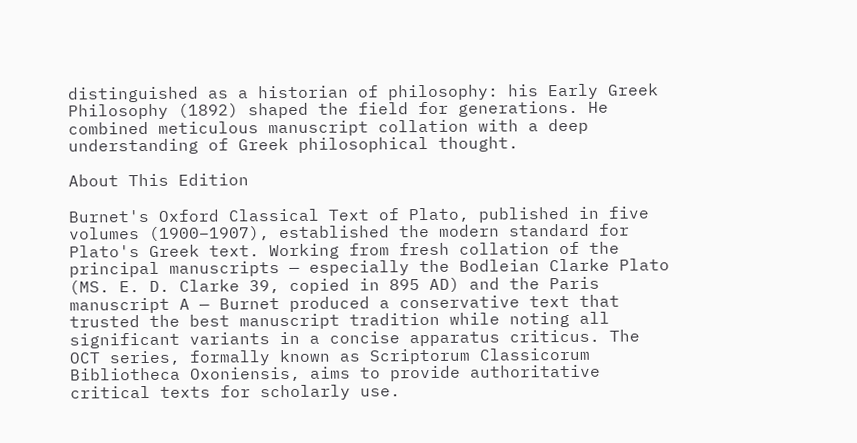distinguished as a historian of philosophy: his Early Greek Philosophy (1892) shaped the field for generations. He combined meticulous manuscript collation with a deep understanding of Greek philosophical thought.

About This Edition

Burnet's Oxford Classical Text of Plato, published in five volumes (1900–1907), established the modern standard for Plato's Greek text. Working from fresh collation of the principal manuscripts — especially the Bodleian Clarke Plato (MS. E. D. Clarke 39, copied in 895 AD) and the Paris manuscript A — Burnet produced a conservative text that trusted the best manuscript tradition while noting all significant variants in a concise apparatus criticus. The OCT series, formally known as Scriptorum Classicorum Bibliotheca Oxoniensis, aims to provide authoritative critical texts for scholarly use.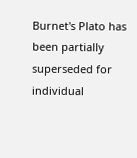Burnet's Plato has been partially superseded for individual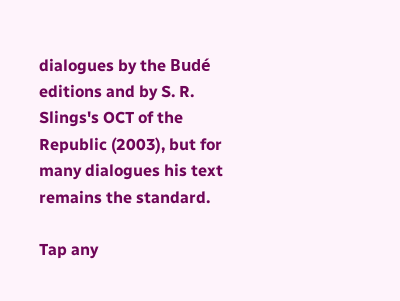dialogues by the Budé editions and by S. R. Slings's OCT of the Republic (2003), but for many dialogues his text remains the standard.

Tap any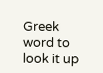Greek word to look it up